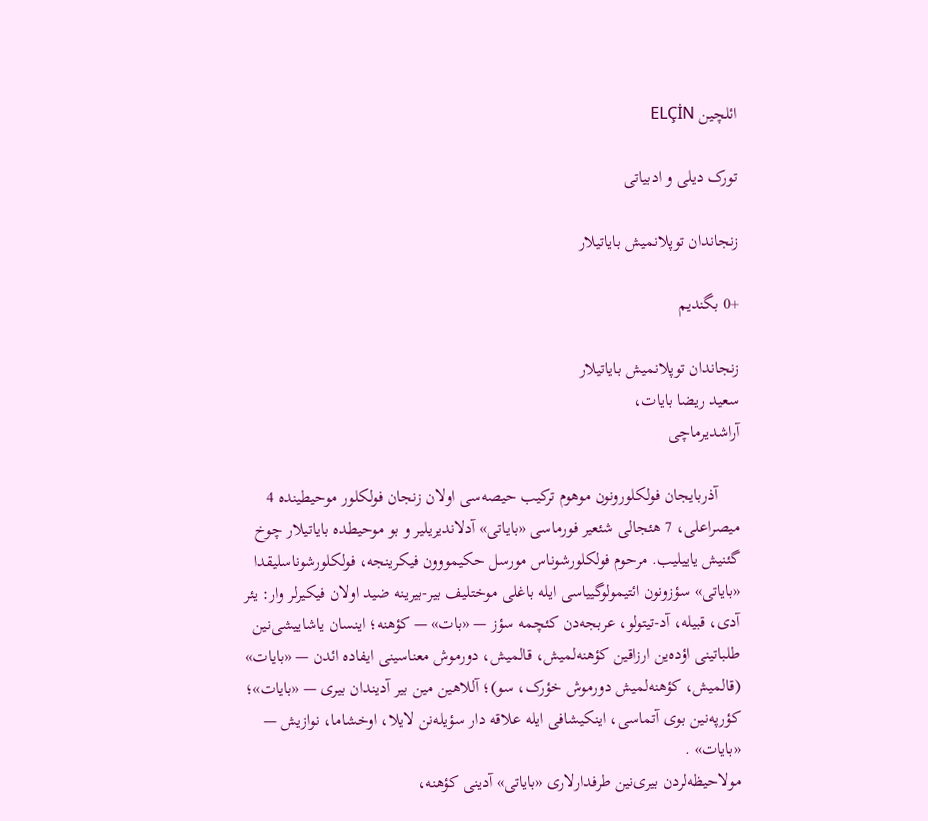ائلچین ELÇİN

تورک دیلی و ادبیاتی

زنجاندان توپلانمیش بایاتیلار

+0 بگندیم

زنجاندان توپلانمیش بایاتیلار
سعید ریضا بایات،
آراشدیرماچی

     آذربایجان فولکلورونون موهوم ترکیب حیصه‌سی اولان زنجان فولکلور موحیطینده 4 میصراعلی، 7 هئجالی شئعیر فورماسی «بایاتی» آدلاندیریلیر و بو موحیطده بایاتیلار چوخ گئنیش یاییلیب. مرحوم فولکلورشوناس مورسل حکیمووون فیکرینجه، فولکلورشوناسلیقدا «بایاتی» سؤزونون ائتیمولوگییاسی ایله باغلی موختلیف بیر-بیرینه ضید اولان فیکیرلر وار: یئر آدی، قبیله، آد-تیتولو، عربجه‌دن کئچمه سؤز — «بات» — کؤهنه؛ اینسان یاشاییشی‌‌‌نین طلباتینی اؤده‌ین ارزاقین کؤهنه‌لمیش، قالمیش، دورموش معناسینی ایفاده ائدن — «بایات» (قالمیش، کؤهنه‌لمیش دورموش خؤرک، سو)؛ آللاهین مین بیر آدیندان بیری — «بایات»؛ کؤرپه‌‌‌نین بوی آتماسی، اینکیشافی ایله علاقه دار سؤیله‌نن لایلا، اوخشاما، نوازیش — «بایات» .
مولاحیظه‌لردن بیری‌‌‌نین طرفدارلاری «بایاتی» آدینی کؤهنه،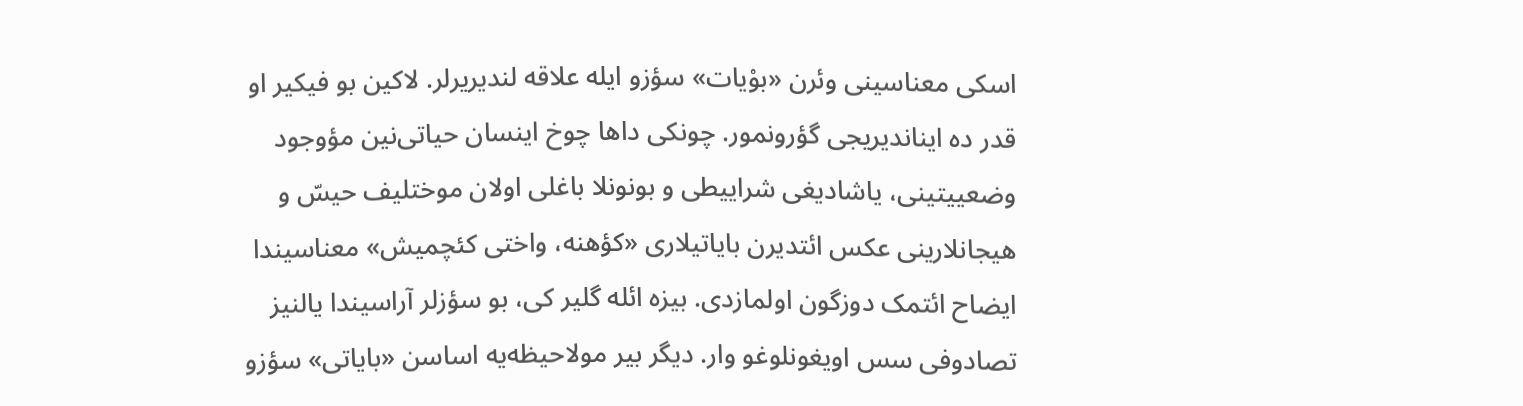اسکی معناسینی وئرن «بوْیات» سؤزو ایله علاقه لندیریرلر. لاکین بو فیکیر او قدر ده ایناندیریجی گؤرونمور. چونکی داها چوخ اینسان حیاتی‌‌‌نین مؤوجود وضعییتینی، یاشادیغی شراییطی و بونونلا باغلی اولان موختلیف حیسّ و هیجانلارینی عکس ائتدیرن بایاتیلاری «کؤهنه، واختی کئچمیش» معناسیندا ایضاح ائتمک دوزگون اولمازدی. بیزه ائله گلیر کی، بو سؤزلر آراسیندا یالنیز تصادوفی سس اویغونلوغو وار. دیگر بیر مولاحیظه‌یه اساسن «بایاتی» سؤزو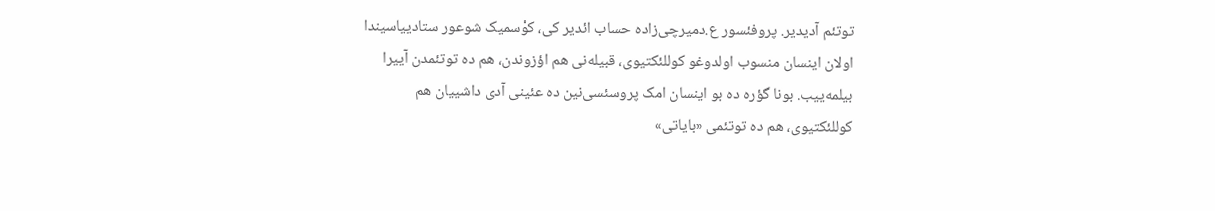توتئم آدیدیر. پروفئسور ع.دمیرچی‌زاده حساب ائدیر کی، کوْسمیک شوعور ستادییاسیندا اولان اینسان منسوب اولدوغو کوللئکتیوی، قبیله‌نی هم اؤزوندن، هم ده توتئمدن آییرا بیلمه‌ییب. بونا گؤره ده بو اینسان امک پروسئسی‌‌‌نین ده عئینی آدی داشییان هم کوللئکتیوی، هم ده توتئمی «بایاتی»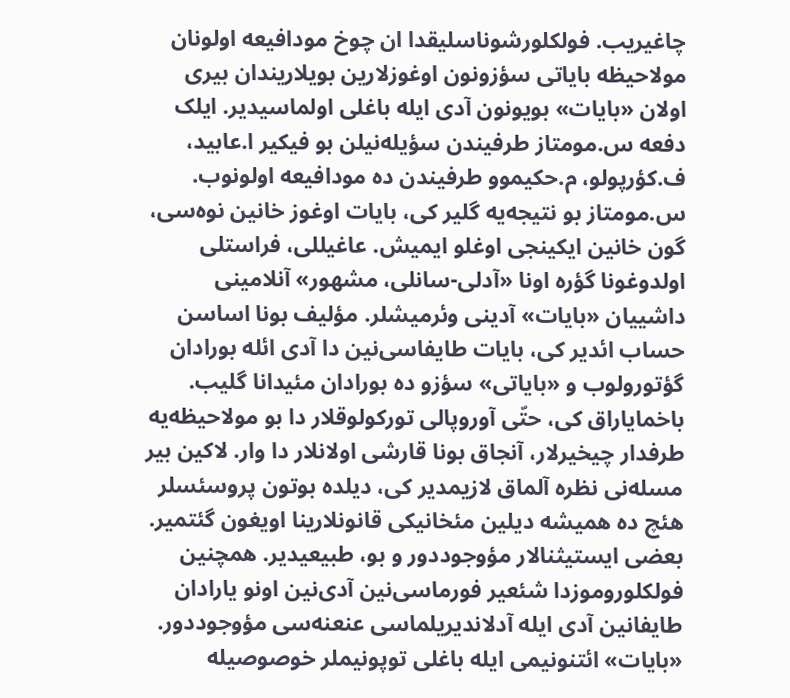چاغیریب. فولکلورشوناسلیقدا ان چوخ مودافیعه اولونان مولاحیظه بایاتی سؤزونون اوغوزلارین بویلاریندان بیری اولان «بایات» بویونون آدی ایله باغلی اولماسیدیر. ایلک دفعه س.مومتاز طرفیندن سؤیله‌نیلن بو فیکیر ا.عابید، ف.کؤرپولو، م.حکیموو طرفیندن ده مودافیعه اولونوب. س.مومتاز بو نتیجه‌یه گلیر کی، بایات اوغوز خا‌‌نین نوه‌سی، گون خا‌‌نین ایکینجی اوغلو ایمیش. عاغیللی، فراستلی اولدوغونا گؤره اونا «آدلی-سانلی، مشهور» آنلامینی داشییان «بایات» آدینی وئرمیشلر. مؤلیف بونا اساسن حساب ائدیر کی، بایات طایفاسی‌‌‌نین دا آدی ائله بورادان گؤتورولوب و «بایاتی» سؤزو ده بورادان مئیدانا گلیب. باخمایاراق کی، حتّی آوروپالی تورکولوقلار دا بو مولاحیظه‌یه طرفدار چیخیرلار، آنجاق بونا قارشی اولانلار دا وار. لاکین بیر مسله‌نی نظره آلماق لازیمدیر کی، دیلده بوتون پروسئسلر هئچ ده همیشه دیلین مئخانیکی قانونلارینا اویغون گئتمیر. بعضی ایستیثنالار مؤوجوددور و بو، طبیعیدیر. همچنین فولکلوروموزدا شئعیر فورماسی‌‌‌نین آدی‌‌‌نین اونو یارادان طایفا‌‌نین آدی ایله آدلاندیریلماسی عنعنه‌سی مؤوجوددور.
«بایات» ائتنونیمی ایله باغلی توپونیملر خوصوصیله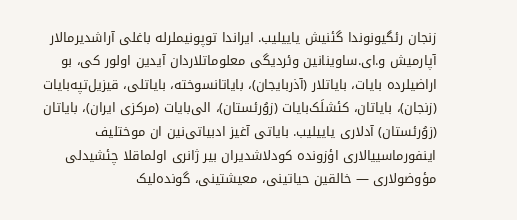زنجان رئگیونوندا گئنیش یاییلیب. ایراندا توپونیملرله باغلی آراشدیرمالار آپارمیش و.ای.ساوینا‌‌نین وئردیگی معلوماتلاردان آیدین اولور کی، بو اراضیلرده بایات، بایاتلار (آذربایجان)، بایاتانسوخته، بایاتلی، قیزیل‌تپه‌بایات (زنجان)، بایاتان، کئشلَک‌بایات (زوُرئستان)، الی‌بایات (مرکزی ایران)، بایاتان (زوُرئستان) آدلاری یاییلیب. بایاتی آغیز ادبیاتی‌‌‌نین ان موختلیف اینفورماسییالاری اؤزونده کودلاشدیران بیر ژانری اولماقلا چئشیدلی مؤوضولاری — خالقین حیاتینی، معیشتینی، گونده‌لیک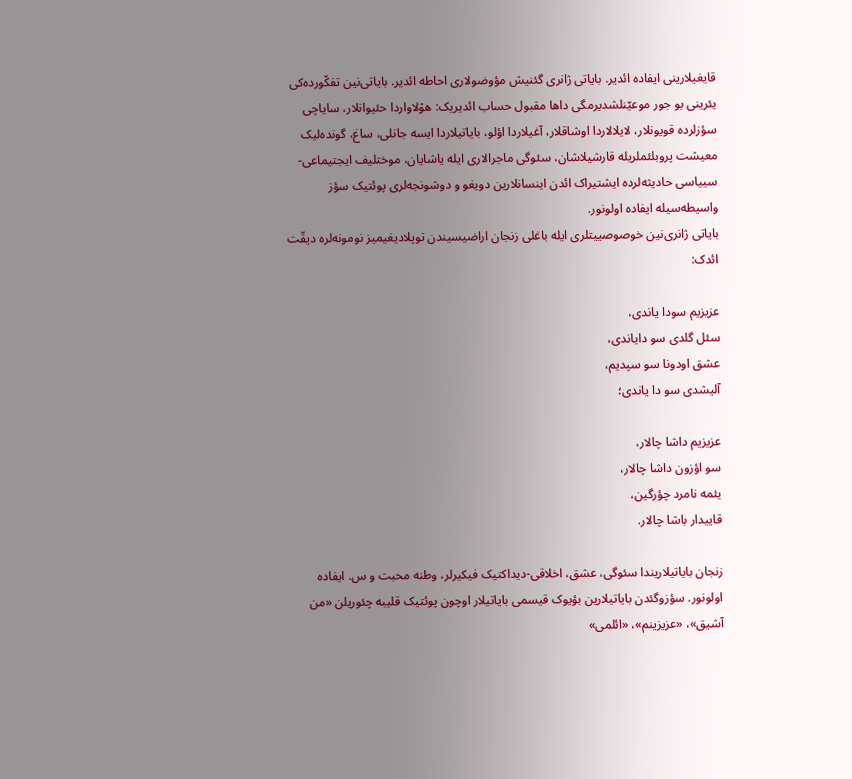قایغیلارینی ایفاده ائدیر. بایاتی ژانری گئنیش مؤوضولاری احاطه ائدیر. بایاتی‌‌‌نین تفکّورده‌کی یئرینی بو جور موعیّنلشدیرمگی داها مقبول حساب ائدیریک: هوْلاواردا حئیوانلار، سایاچی سؤزلرده قویونلار، لایلالاردا اوشاقلار، آغیلاردا اؤلو، بایاتیلاردا ایسه جانلی، ساغ، گونده‌لیک معیشت پروبلئملریله قارشیلاشان، سئوگی ماجرالاری ایله یاشایان، موختلیف ایجتیماعی-سییاسی حادیثه‌لرده ایشتیراک ائدن اینسانلارین دویغو و دوشونجه‌لری پوئتیک سؤز واسیطه‌سیله ایفاده اولونور.
بایاتی ژانری‌‌نین خوصوصییتلری ایله باغلی زنجان اراضیسیندن توپلادیغیمیز نومونه‌لره دیقّت ائدک:

عزیزیم سودا یاندی،
سئل گلدی سو دایاندی،
عشق اودونا سو سپدیم،
آلیشدی سو دا یاندی؛

عزیزیم داشا چالار،
سو اؤزون داشا چالار،
یئمه نامرد چؤرگین،
قاییدار باشا چالار.

زنجان بایاتیلاریندا سئوگی، عشق، اخلاقی-دیداکتیک فیکیرلر، وطنه محبت و س. ایفاده اولونور. سؤزوگئدن بایاتیلارین بؤیوک قیسمی بایاتیلار اوچون پوئتیک قلیبه چئوریلن «من آشیق»، «عزیزینم»، «ائلمی»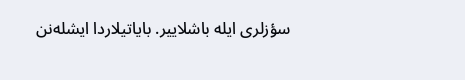سؤزلری ایله باشلاییر. بایاتیلاردا ایشله‌نن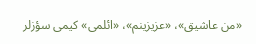«من عاشیق»، «عزیزینم»، «ائلمی» کیمی سؤزلر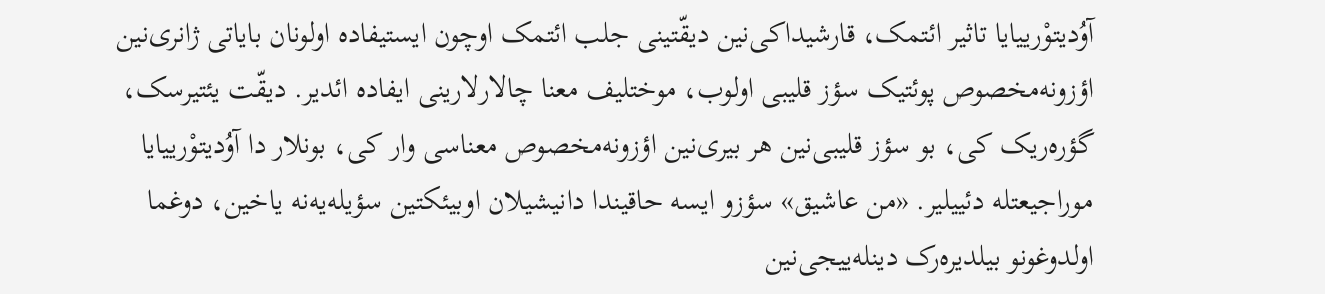آوُدیتوْرییایا تاثیر ائتمک، قارشیداکی‌‌‌نین دیقّتینی جلب ائتمک اوچون ایستیفاده اولونان بایاتی ژانری‌‌‌نین اؤزونه‌مخصوص پوئتیک سؤز قلیبی اولوب، موختلیف معنا چالارلارینی ایفاده ائدیر. دیقّت یئتیرسک، گؤره‌ریک کی، بو سؤز قلیبی‌‌نین هر بیری‌‌نین اؤزونه‌مخصوص معناسی وار کی، بونلار دا آوُدیتوْرییایا موراجیعتله دئییلیر. «من عاشیق» سؤزو ایسه حاقیندا دانیشیلان اوبیئکتین سؤیله‌یه‌نه یاخین، دوغما اولدوغونو بیلدیره‌رک دینله‌ییجی‌‌نین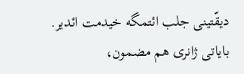دیقّتینی جلب ائتمگه خیدمت ائدیر. بایاتی ژانری هم مضمون،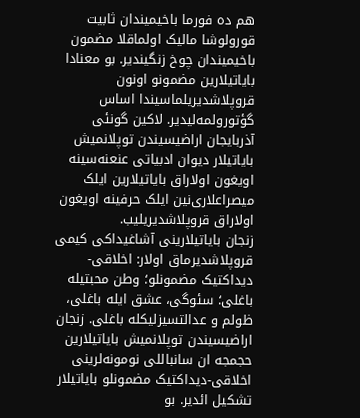هم ده فورما باخیمیندان ثابیت قورولوشا مالیک اولماقلا مضمون باخیمیندان چوخ زنگیندیر. بو معنادا بایاتیلارین مضمونو اونون قروپلاشدیریلماسیندا اساس گؤتورولمه‌لیدیر. لاکین گونئی آذربایجان اراضیسیندن توپلانمیش بایاتیلار دیوان ادبیاتی عنعنه‌سینه اویغون اولاراق بایاتیلارین ایلک میصراعلاری‌‌نین ایلک حرفینه اویغون اولاراق قروپلاشدیریلیب.
زنجان بایاتیلارینی آشاغیداکی کیمی قروپلاشدیرماق اولار: اخلاقی-دیداکتیک مضمونلو؛ وطن محبتیله باغلی؛ سئوگی، عشق ایله باغلی، ظولم و عدالتسیزلیکله باغلی. زنجان اراضیسیندن توپلانمیش بایاتیلارین حجمجه ان سانباللی نومونه‌لرینی اخلاقی-دیداکتیک مضمونلو بایاتیلار تشکیل ائدیر. بو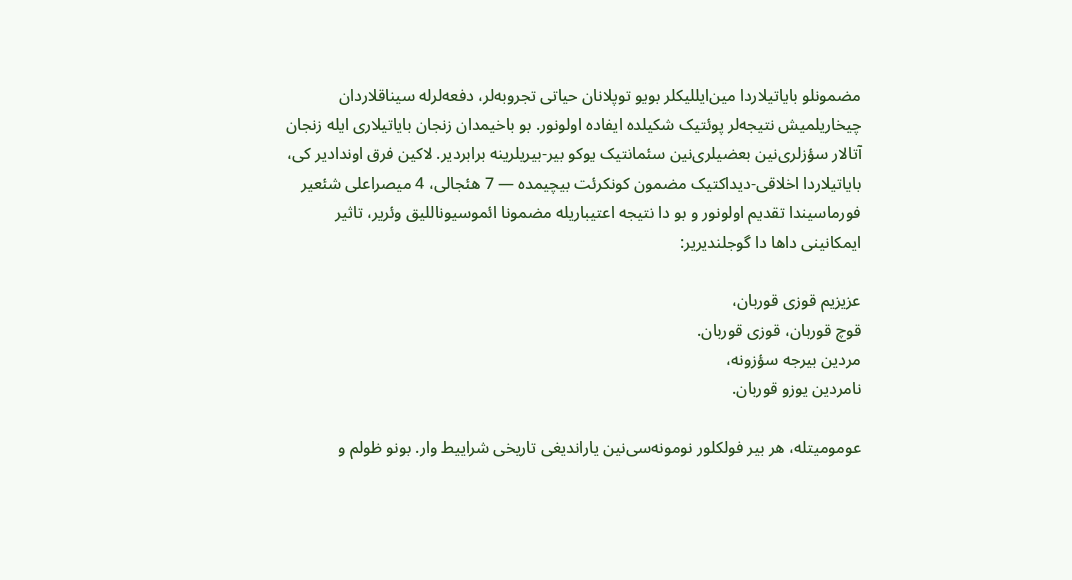مضمونلو بایاتیلاردا مین‌ایللیکلر بویو توپلانان حیاتی تجروبه‌لر، دفعه‌لرله سیناقلاردان چیخاریلمیش نتیجه‌لر پوئتیک شکیلده ایفاده اولونور. بو باخیمدان زنجان بایاتیلاری ایله زنجان آتالار سؤزلری‌‌نین بعضیلری‌‌نین سئمانتیک یوکو بیر-بیریلرینه برابردیر. لاکین فرق اوندادیر کی، بایاتیلاردا اخلاقی-دیداکتیک مضمون کونکرئت بیچیمده — 7 هئجالی، 4 میصراعلی شئعیر فورماسیندا تقدیم اولونور و بو دا نتیجه اعتیباریله مضمونا ائموسیوناللیق وئریر، تاثیر ایمکا‌‌نینی داها دا گوجلندیریر:

عزیزیم قوزی قوربان،
قوچ قوربان، قوزی قوربان.
مردین بیرجه سؤزونه،
نامردین یوزو قوربان.

عومومیتله، هر بیر فولکلور نومونه‌سی‌‌نین یاراندیغی تاریخی شراییط وار. بونو ظولم و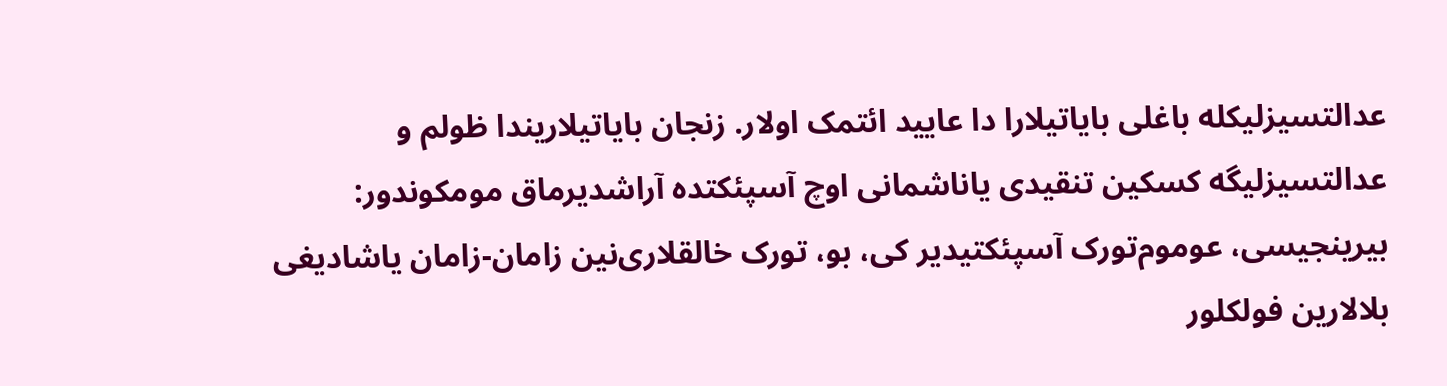عدالتسیزلیکله باغلی بایاتیلارا دا عایید ائتمک اولار. زنجان بایاتیلاریندا ظولم و عدالتسیزلیگه کسکین تنقیدی یاناشمانی اوچ آسپئکتده آراشدیرماق مومکوندور: بیرینجیسی، عوموم‌تورک آسپئکتیدیر کی، بو، تورک خالقلاری‌‌نین زامان-زامان یاشادیغی بلالارین فولکلور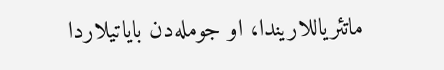ماتئریاللاریندا، او جومله‌دن بایاتیلاردا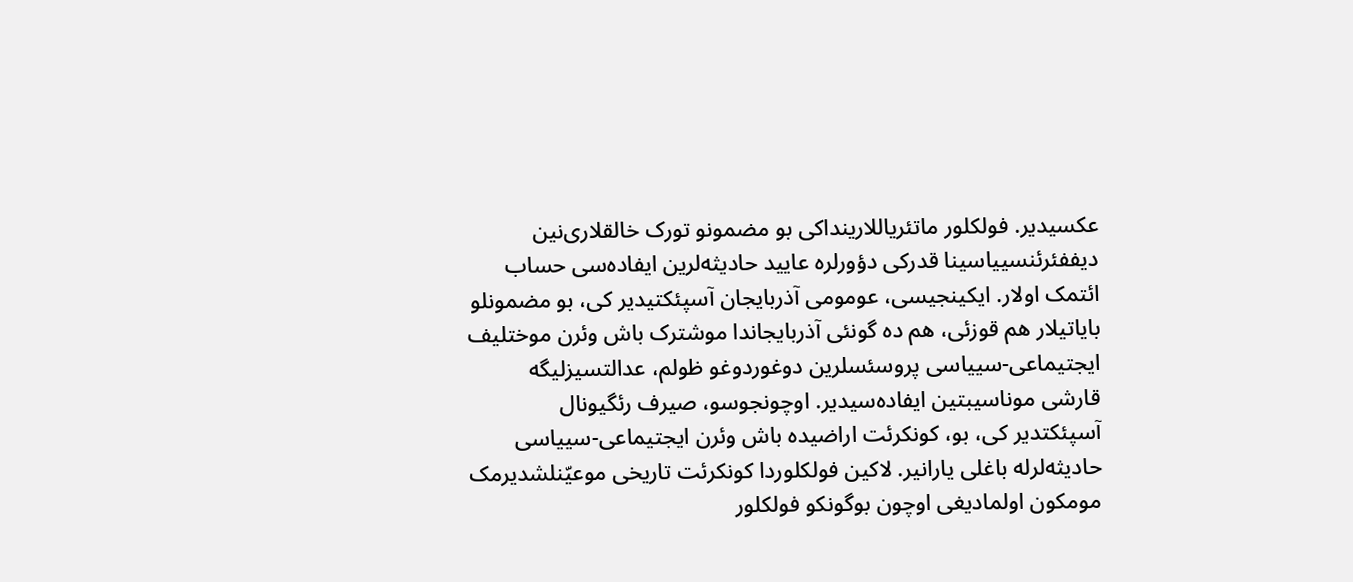عکسیدیر. فولکلور ماتئریاللارینداکی بو مضمونو تورک خالقلاری‌‌نین دیففئرئنسییاسینا قدرکی دؤورلره عایید حادیثه‌لرین ایفاده‌سی حساب ائتمک اولار. ایکینجیسی، عومومی آذربایجان آسپئکتیدیر کی، بو مضمونلو بایاتیلار هم قوزئی، هم ده گونئی آذربایجاندا موشترک باش وئرن موختلیف ایجتیماعی-سییاسی پروسئسلرین دوغوردوغو ظولم، عدالتسیزلیگه قارشی موناسیبتین ایفاده‌سیدیر. اوچونجوسو، صیرف رئگیونال آسپئکتدیر کی، بو، کونکرئت اراضیده باش وئرن ایجتیماعی-سییاسی حادیثه‌لرله باغلی یارانیر. لاکین فولکلوردا کونکرئت تاریخی موعیّنلشدیرمک مومکون اولمادیغی اوچون بوگونکو فولکلور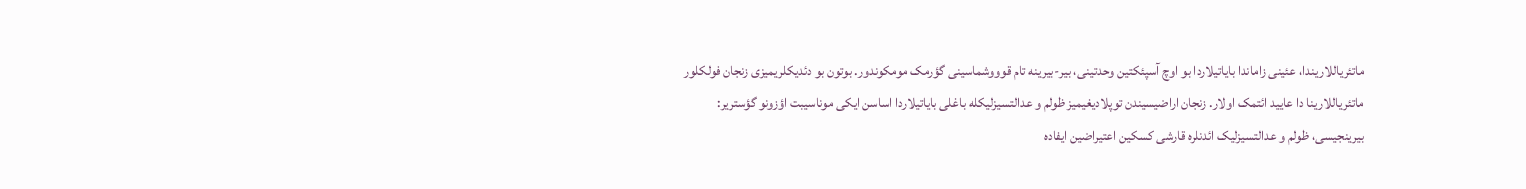ماتئریاللاریندا، عئینی زاماندا بایاتیلاردا بو اوچ آسپئکتین وحدتینی، بیر-بیرینه تام قوووشماسینی گؤرمک مومکوندور. بوتون بو دئدیکلریمیزی زنجان فولکلور ماتئریاللارینا دا عایید ائتمک اولار. زنجان اراضیسیندن توپلادیغیمیز ظولم و عدالتسیزلیکله باغلی بایاتیلاردا اساسن ایکی موناسیبت اؤزونو گؤستریر: بیرینجیسی، ظولم و عدالتسیزلیک ائدنلره قارشی کسکین اعتیراضین ایفاده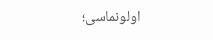اولونماسی؛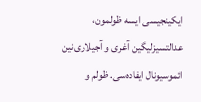ایکینجیسی ایسه ظولمون، عدالتسیزلیگین آغری و آجیلاری‌‌نین ائموسیونال ایفاده‌سی. ظولم و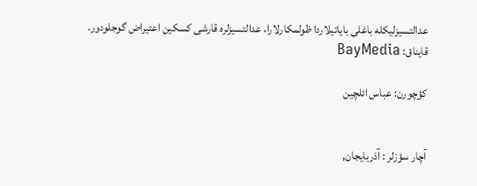عدالتسیزلیکله باغلی بایاتیلاردا ظولمکارلارا، عدالتسیزلره قارشی کسکین اعتیراض گوجلودور.
قایناق: BayMedia

کؤچورن: عباس ائلچین


آچار سؤزلر : آذربایجان,